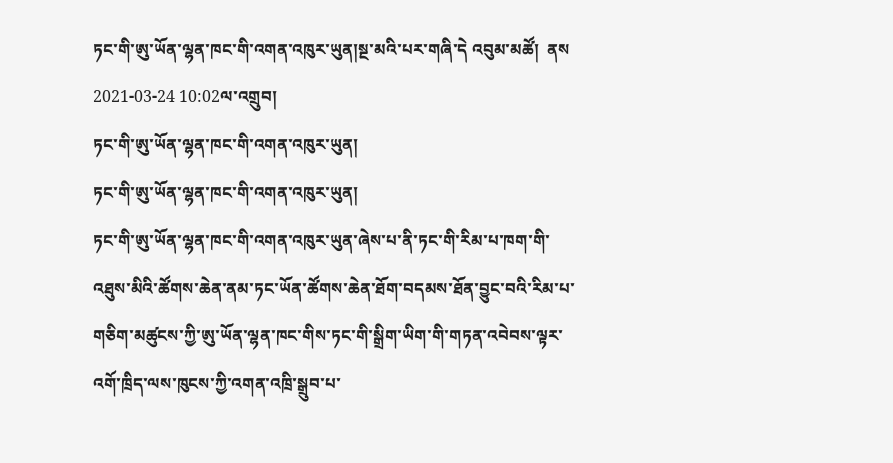ཏང་གི་ཨུ་ཡོན་ལྷན་ཁང་གི་འགན་འཁུར་ཡུན།སྔ་མའི་པར་གཞི་དེ འབུམ་མཚོ།  ནས 2021-03-24 10:02ལ་འགྲུབ།
ཏང་གི་ཨུ་ཡོན་ལྷན་ཁང་གི་འགན་འཁུར་ཡུན།
ཏང་གི་ཨུ་ཡོན་ལྷན་ཁང་གི་འགན་འཁུར་ཡུན།
ཏང་གི་ཨུ་ཡོན་ལྷན་ཁང་གི་འགན་འཁུར་ཡུན་ཞེས་པ་ནི་ཏང་གི་རིམ་པ་ཁག་གི་འཐུས་མིའི་ཚོགས་ཆེན་ནམ་ཏང་ཡོན་ཚོགས་ཆེན་ཐོག་བདམས་ཐོན་བྱུང་བའི་རིམ་པ་གཅིག་མཚུངས་ཀྱི་ཨུ་ཡོན་ལྷན་ཁང་གིས་ཏང་གི་སྒྲིག་ཡིག་གི་གཏན་འབེབས་ལྟར་འགོ་ཁྲིད་ལས་ཁུངས་ཀྱི་འགན་འཁྲི་སྒྲུབ་པ་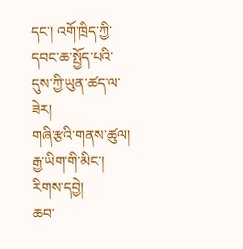དང་། འགོ་ཁྲིད་ཀྱི་དབང་ཆ་སྤྱོད་པའི་དུས་ཀྱི་ཡུན་ཚད་ལ་ཟེར།
གཞི་རྩའི་གནས་ཚུལ།
རྒྱ་ཡིག་གི་མིང་།
རིགས་དབྱེ།
ཆབ་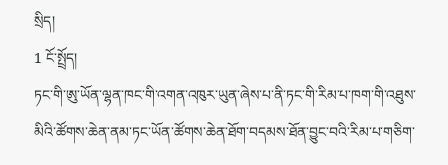སྲིད།
1 ངོ་སྤྲོད།
ཏང་གི་ཨུ་ཡོན་ལྷན་ཁང་གི་འགན་འཁུར་ཡུན་ཞེས་པ་ནི་ཏང་གི་རིམ་པ་ཁག་གི་འཐུས་མིའི་ཚོགས་ཆེན་ནམ་ཏང་ཡོན་ཚོགས་ཆེན་ཐོག་བདམས་ཐོན་བྱུང་བའི་རིམ་པ་གཅིག་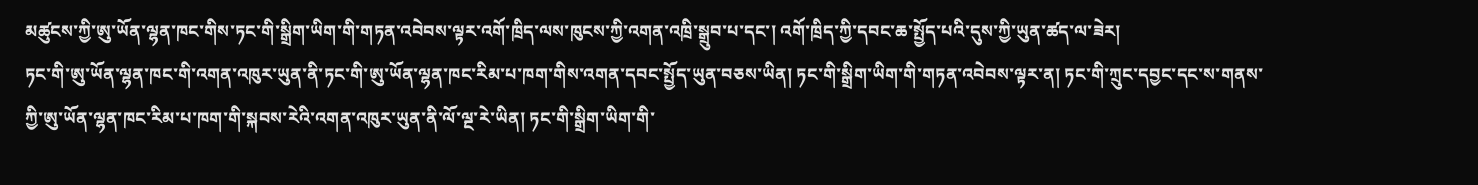མཚུངས་ཀྱི་ཨུ་ཡོན་ལྷན་ཁང་གིས་ཏང་གི་སྒྲིག་ཡིག་གི་གཏན་འབེབས་ལྟར་འགོ་ཁྲིད་ལས་ཁུངས་ཀྱི་འགན་འཁྲི་སྒྲུབ་པ་དང་། འགོ་ཁྲིད་ཀྱི་དབང་ཆ་སྤྱོད་པའི་དུས་ཀྱི་ཡུན་ཚད་ལ་ཟེར།
ཏང་གི་ཨུ་ཡོན་ལྷན་ཁང་གི་འགན་འཁུར་ཡུན་ནི་ཏང་གི་ཨུ་ཡོན་ལྷན་ཁང་རིམ་པ་ཁག་གིས་འགན་དབང་སྤྱོད་ཡུན་བཅས་ཡིན། ཏང་གི་སྒྲིག་ཡིག་གི་གཏན་འབེབས་ལྟར་ན། ཏང་གི་ཀྲུང་དབྱང་དང་ས་གནས་ཀྱི་ཨུ་ཡོན་ལྷན་ཁང་རིམ་པ་ཁག་གི་སྐབས་རེའི་འགན་འཁུར་ཡུན་ནི་ལོ་ལྔ་རེ་ཡིན། ཏང་གི་སྒྲིག་ཡིག་གི་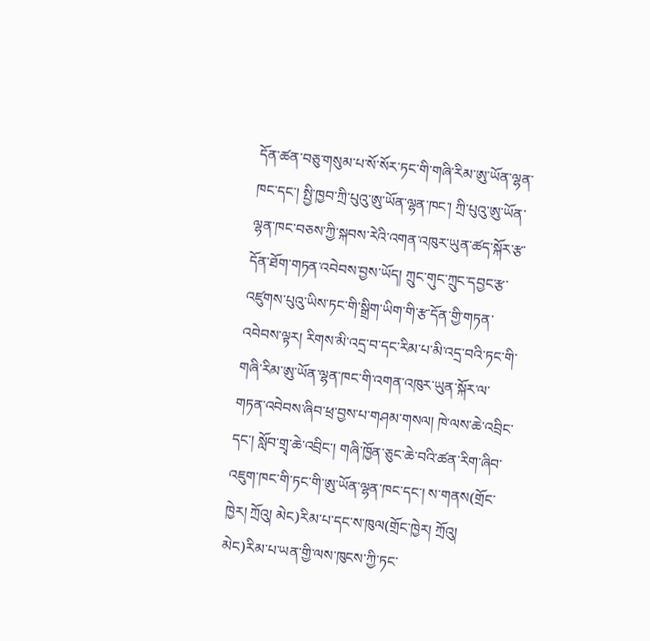དོན་ཚན་བཅུ་གསུམ་པ་སོ་སོར་ཏང་གི་གཞི་རིམ་ཨུ་ཡོན་ལྷན་ཁང་དང་། སྤྱི་ཁྱབ་ཀྲི་པུའུ་ཨུ་ཡོན་ལྷན་ཁང་། ཀྲི་པུའུ་ཨུ་ཡོན་ལྷན་ཁང་བཅས་ཀྱི་སྐབས་རེའི་འགན་འཁུར་ཡུན་ཚད་སྐོར་རྩ་དོན་ཐོག་གཏན་འབེབས་བྱས་ཡོད། ཀྲུང་གུང་ཀྲུང་དབྱང་རྩ་འཛུགས་པུའུ་ཡིས་ཏང་གི་སྒྲིག་ཡིག་གི་རྩ་དོན་གྱི་གཏན་འབེབས་ལྟར། རིགས་མི་འདྲ་བ་དང་རིམ་པ་མི་འདྲ་བའི་ཏང་གི་གཞི་རིམ་ཨུ་ཡོན་ལྷན་ཁང་གི་འགན་འཁུར་ཡུན་སྐོར་ལ་གཏན་འབེབས་ཞིབ་ཕྲ་བྱས་པ་གཤམ་གསལ། ཁེ་ལས་ཆེ་འབྲིང་དང་། སློབ་གྲྭ་ཆེ་འབྲིང་། གཞི་ཁྱོན་ཅུང་ཆེ་བའི་ཚན་རིག་ཞིབ་འཇུག་ཁང་གི་ཏང་གི་ཨུ་ཡོན་ལྷན་ཁང་དང་། ས་གནས(གྲོང་ཁྱེར། ཀྲོའུ། མེང)རིམ་པ་དང་ས་ཁུལ(གྲོང་ཁྱེར། ཀྲོའུ། མེང)རིམ་པ་ཡན་གྱི་ལས་ཁུངས་ཀྱི་ཏང་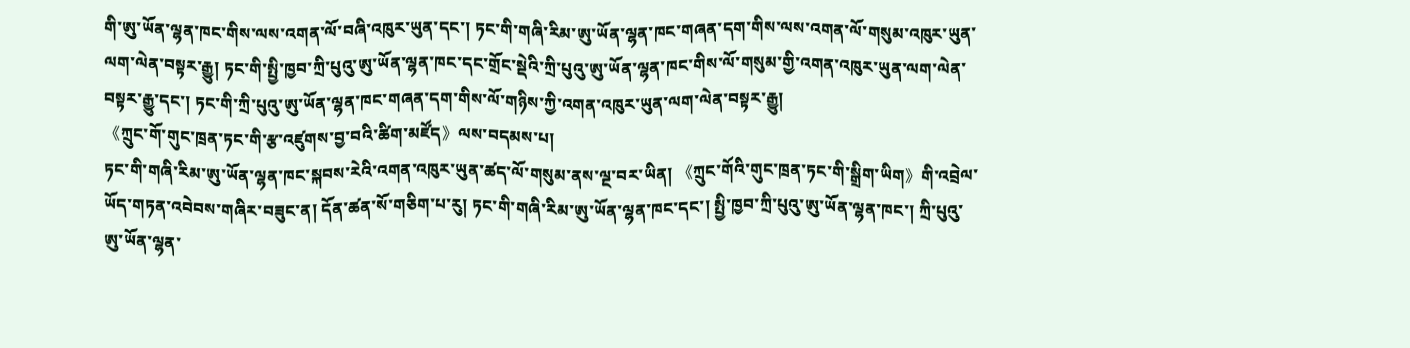གི་ཨུ་ཡོན་ལྷན་ཁང་གིས་ལས་འགན་ལོ་བཞི་འཁུར་ཡུན་དང་། ཏང་གི་གཞི་རིམ་ཨུ་ཡོན་ལྷན་ཁང་གཞན་དག་གིས་ལས་འགན་ལོ་གསུམ་འཁུར་ཡུན་ལག་ལེན་བསྟར་རྒྱུ། ཏང་གི་སྤྱི་ཁྱབ་ཀྲི་པུའུ་ཨུ་ཡོན་ལྷན་ཁང་དང་གྲོང་སྡེའི་ཀྲི་པུའུ་ཨུ་ཡོན་ལྷན་ཁང་གིས་ལོ་གསུམ་གྱི་འགན་འཁུར་ཡུན་ལག་ལེན་བསྟར་རྒྱུ་དང་། ཏང་གི་ཀྲི་པུའུ་ཨུ་ཡོན་ལྷན་ཁང་གཞན་དག་གིས་ལོ་གཉིས་ཀྱི་འགན་འཁུར་ཡུན་ལག་ལེན་བསྟར་རྒྱུ།
《ཀྲུང་གོ་གུང་ཁྲན་ཏང་གི་རྩ་འཛུགས་བྱ་བའི་ཚིག་མཛོད》ལས་བདམས་པ།
ཏང་གི་གཞི་རིམ་ཨུ་ཡོན་ལྷན་ཁང་སྐབས་རེའི་འགན་འཁུར་ཡུན་ཚད་ལོ་གསུམ་ནས་ལྔ་བར་ཡིན། 《ཀྲུང་གོའི་གུང་ཁྲན་ཏང་གི་སྒྲིག་ཡིག》གི་འབྲེལ་ཡོད་གཏན་འབེབས་གཞིར་བཟུང་ན། དོན་ཚན་སོ་གཅིག་པ་རུ། ཏང་གི་གཞི་རིམ་ཨུ་ཡོན་ལྷན་ཁང་དང་། སྤྱི་ཁྱབ་ཀྲི་པུའུ་ཨུ་ཡོན་ལྷན་ཁང་། ཀྲི་པུའུ་ཨུ་ཡོན་ལྷན་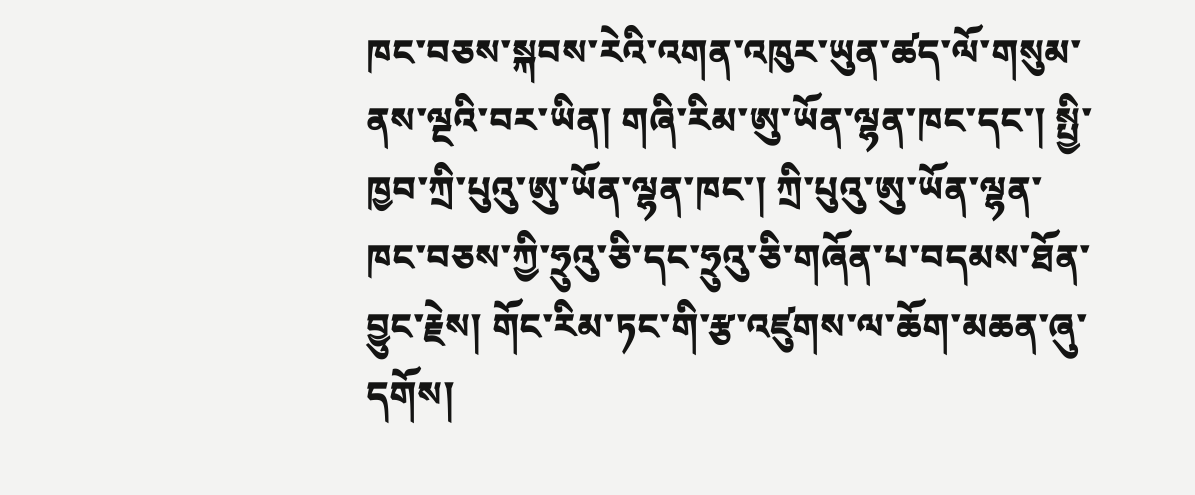ཁང་བཅས་སྐབས་རེའི་འགན་འཁུར་ཡུན་ཚད་ལོ་གསུམ་ནས་ལྔའི་བར་ཡིན། གཞི་རིམ་ཨུ་ཡོན་ལྷན་ཁང་དང་། སྤྱི་ཁྱབ་ཀྲི་པུའུ་ཨུ་ཡོན་ལྷན་ཁང་། ཀྲི་པུའུ་ཨུ་ཡོན་ལྷན་ཁང་བཅས་ཀྱི་ཧྲུའུ་ཅི་དང་ཧྲུའུ་ཅི་གཞོན་པ་བདམས་ཐོན་བྱུང་རྗེས། གོང་རིམ་ཏང་གི་རྩ་འཛུགས་ལ་ཆོག་མཆན་ཞུ་དགོས།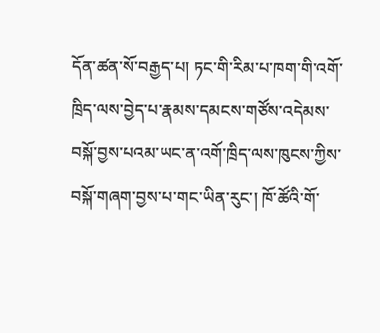དོན་ཚན་སོ་བརྒྱད་པ། ཏང་གི་རིམ་པ་ཁག་གི་འགོ་ཁྲིད་ལས་བྱེད་པ་རྣམས་དམངས་གཙོས་འདེམས་བསྐོ་བྱས་པའམ་ཡང་ན་འགོ་ཁྲིད་ལས་ཁུངས་ཀྱིས་བསྐོ་གཞག་བྱས་པ་གང་ཡིན་རུང་། ཁོ་ཚོའི་གོ་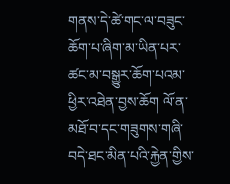གནས་དེ་ཚེ་གང་ལ་བཟུང་ཆོག་པ་ཞིག་མ་ཡིན་པར་ཚང་མ་བསྒྱུར་ཆོག་པའམ་ཕྱིར་འཐེན་བྱས་ཆོག ལོ་ན་མཐོ་བ་དང་གཟུགས་གཞི་བདེ་ཐང་མིན་པའི་རྐྱེན་གྱིས་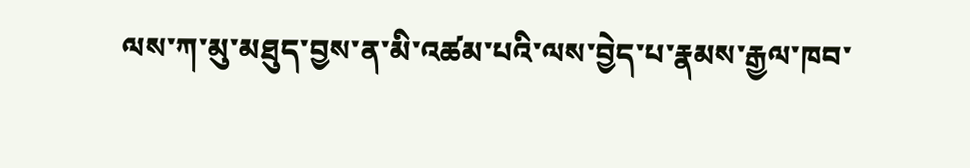ལས་ཀ་མུ་མཐུད་བྱས་ན་མི་འཚམ་པའི་ལས་བྱེད་པ་རྣམས་རྒྱལ་ཁབ་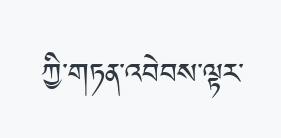ཀྱི་གཏན་འབེབས་ལྟར་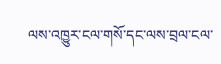ལས་འཁྱུར་ངལ་གསོ་དང་ལས་བྲལ་ངལ་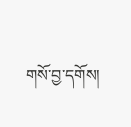གསོ་བྱ་དགོས།